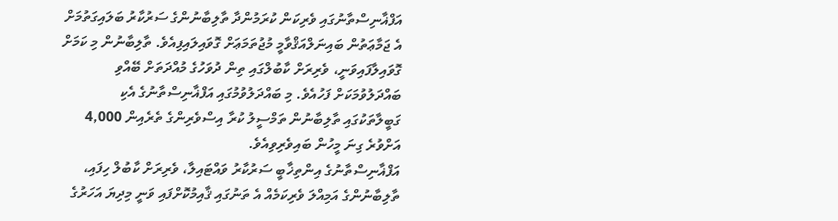އަފްޣާނިސްތާނުގައި ވެރިކަން ކުރަމުންދާ ތާލިބާނުންގެ ސަރުކާރު ބަލައިގަތުމަށް އެ ޖަމާޢަތުން ބައިނަލްއަޤްވާމީ މުޖުތަމަޢަށް ގޮވައިލައިފިއެވެ. ތާލިބާނުން މި ކަމަށް ގޮވައިލާފައިވަނީ، ވެރިރަށް ކާބުލްގައި ތިން ދުވަހުގެ މުއްދަތަށް ބޭއްވި ބައްދަލުވުމަކަށް ފަހުއެވެ. މި ބައްދަލުވުމުގައި އަފްޣާނިސްތާނުގެ އެކި ގަބީލާތަކުގައި ތާލިބާނުން ތަމްސީލު ކުރާ އިސްވެރިންގެ ތެރެއިން 4,000 އަށްވުރެ ގިނަ މީހުން ބައިވެރިވިއެވެ.
އަފްޣާނިސްތާނުގެ އިންތިޚާބީ ސަރުކާރު ވައްޓައިލާ، ވެރިރަށް ކާބުލް ހިފައި، ތާލިބާނުންގެ އަމިއްލަ ވެރިކަމެއް އެ ތަނުގައި ޤާއިމުކޮށްފައި ވަނީ މިދިޔަ އަހަރުގެ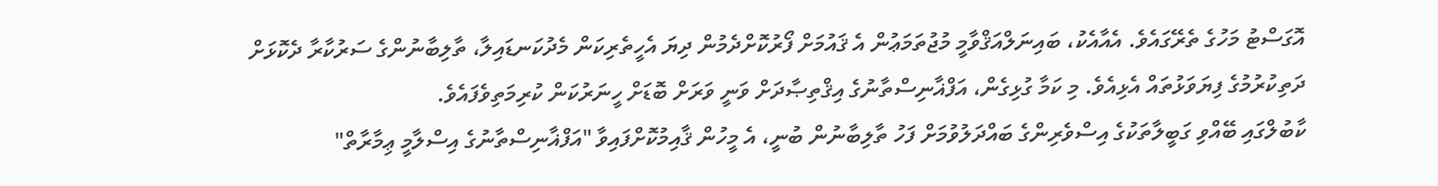އޮގަސްޓު މަހުގެ ތެރޭގައެވެ. އެއާއެކު، ބައިނަލްއަޤްވާމީ މުޖުތަމަޢުން އެ ޤައުމަށް ފޯރުކޮށްދެމުން ދިޔަ އެހީތެރިކަން މެދުކަނޑައިލާ، ތާލިބާނުންގެ ސަރުކާރާ ދެކޮޅަށް ދަތިކުރުމުގެ ފިޔަވަޅުތައް އެޅިއެވެ. މި ކަމާ ގުޅިގެން، އަފްޣާނިސްތާނުގެ އިޤްތިޞާދަށް ވަނީ ވަރަށް ބޮޑަށް ހީނަރުކަން ކުރިމަތިވެފައެވެ.
ކާބުލްގައި ބޭއްވި ގަބީލާތަކުގެ އިސްވެރިންގެ ބައްދަލުވުމަށް ފަހު ތާލިބާނުން ބުނީ، އެ މީހުން ޤާއިމުކޮށްފައިވާ "އަފްޣާނިސްތާނުގެ އިސްލާމީ ޢިމާރާތް"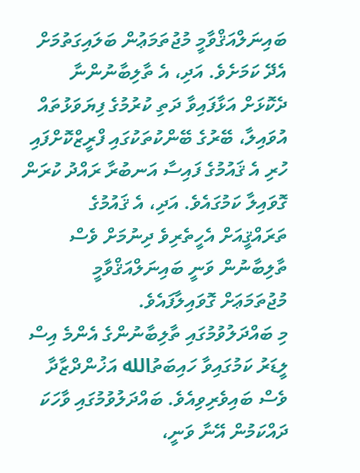ބައިނަލްއަޤްވާމީ މުޖުތަމަޢުން ބަލައިގަތުމަށް އެދޭ ކަމަށެވެ. އަދި، އެ ތާލިބާނުންނާ ދެކޮޅަށް އަޅާފައިވާ ދަތި ކުރުމުގެ ފިޔަވަޅުތައް އުވައިލާ، ބޭރުގެ ބޭންކުތަކުގައި ފްރީޒްކޮށްފައި ހުރި އެ ޤައުމުގެ ފައިސާ އަނބުރާ ރައްދު ކުރަން ގޮވައިލާ ކަމުގައެވެ. އަދި، އެ ޤައުމުގެ ތަރައްޤީއަށް އެހީތެރިވެ ދިނުމަށް ވެސް ތާލިބާނުން ވަނީ ބައިނަލްއަޤްވާމީ މުޖުތަމަޢަށް ގޮވައިލާފައެވެ.
މި ބައްދަލުވުމުގައި ތާލިބާނުންގެ އެންމެ އިސް ލީޑަރު ކަމުގައިވާ ހައިބަތުالله އަޚުންދްޒާދާ ވެސް ބައިވެރިވިއެވެ. ބައްދަލުވުމުގައި ވާހަކަ ދައްކަމުން އޭނާ ވަނީ،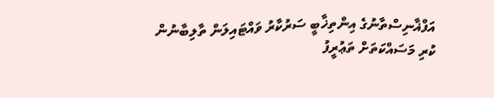އަފްޣާނިސްތާނުގެ އިންތިޚާބީ ސަރުކާރު ވައްޓައިލަން ތާލިބާނުން ކުރި މަސައްކަތަށް ތަޢުރީފު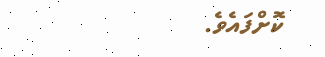ކޮށްފައެވެ.